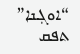“ܐܘܓܼܢܐ” ܬܦܩ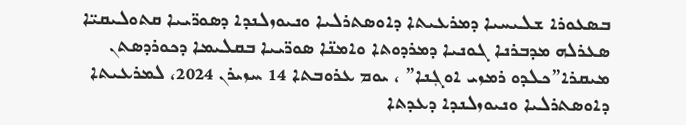ܒܣܥܘܪܐ ܫܠܝܚܝܐ ܕܡܪܥܝܬܐ ܕܐܘܣܬܪܠܝܐ ܘܢܝܘܙܠܢܕܐ ܕܣܘܪ̈ܝܝܐ ܩܬܘܠܝܩܝ̈ܐ
ܣܥܪܠܗ ܡܕܒܪܢܐ ܓܘܢܝܐ ܕܡܪܕܘܬܐ ܘܐܡܢ̈ܐ ܣܘܪ̈ܝܝܐ ܒܩܠܝܡܐ ܕܟܘܪܕܣܬܢ ܡܝܩܪܐ”ܟܠܕܘ ܪܡܙܝ ܐܘܓܼܢܐ” ، ܝܘܡ ܥܪܘܒܬܐ 14 ܚܙܝܪܢ 2024، ܠܡܪܥܝܬܐ ܕܐܘܣܬܪܠܝܐ ܘܢܝܘܙܠܢܕܐ ܕܥܕܬܐ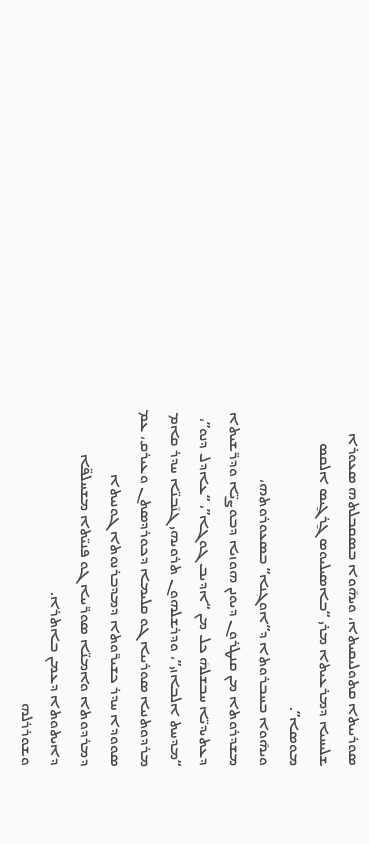ܣܘܪܝܝܬܐ ܩܬܘܠܝܩܝܬܐ، ܘܝܗ̄ܘܐ ܒܣܩܒܠܬܗ ܣܥܘܪܐ ܫܠܝܚܝܐ ܕܡܪܥܝܬܐ ܡܪܝ “ܒܐܣܝܠܝܘܣ ܓ̰ܪܓ̰ܝܣ ܐܠܩܣ ܡܘܣܐ”.
ܘܝܗ̄ܘܐ ܒܚܒܪܘܬܐ ܕ”ܐܘܓܼܢܐ” ܒܣܥܘܪܘܬܗ، ܡܫܕܪܘܬܐ ܡܢ ܩܢܛܪܘܢ ܕܝܘܢܢ ܗܘܙܝܐ ܕܒܘܨܝ̈ܐ ܘܕܪ̈ܫܝܬܐ ܕܥܬܝܕܝ̈ܐ ܚܒܫܠܗܿ ܟܠ ܡܢ “ܐܕܝܒ ܓܘܓܐ”، “ܥܐܕܠ ܕܢܘ”، “ܡܕܚܬ ܐܠܒܐܙܝ”، ܘܕܪܫܠܗܘܢ ܬܪܘܝܗܝ ܓܢ̄ܒܢ̈ܐ ܚܕܪ ܩܐܡ ܡܪܕܘܬܢܝܐ ܣܘܪܝܝܐ ܓܘ ܩܠܝܡܐ ܕܟܘܪܕܣܬܢ ܘܥܝܪܩ، ܥܡ ܣܘܘܕܐ ܚܕܪ ܟܫܝܪ̈ܘܬܐ ܕܡܕܒܪܢܘܬܐ ܓܘܢܝܬܐ ܕܡܪܕܘܬܐ ܘܐܡܢ̈ܐ ܣܘܪ̈ܝܝܐ ܓܘ ܦܢܝ̈ܬܐ ܡܫܚܠܦ̈ܐ ܕܐܝܬܘܬܐ ܕܥܡܢ ܒܐܬܪܐ.
ܘܫܘܪܪܠܗ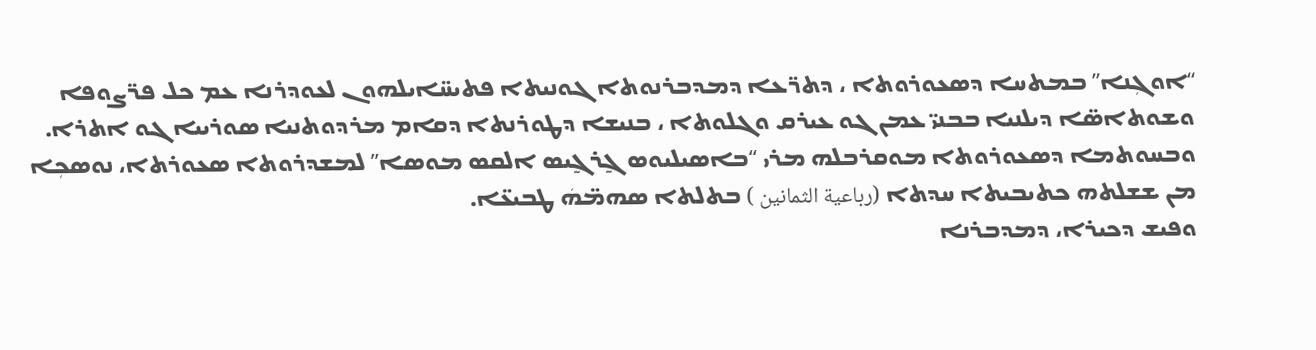“ܐܘܓܼܢܐ” ܒܡܬܚܐ ܕܣܥܘܪܘܬܐ ، ܕܬܪ̈ܥܐ ܕܡܕܒܪܢܘܬܐ ܓܘܢܝܬܐ ܦܬܝܚ̈ܐܝܠܗܘܢ ܠܥܘܕܪܢܐ ܥܡ ܟܠ ܦܪ̈ܨܘܦܐ ܘܫܘܬܐܣ̈ܐ ܕܝܠܢܝܐ ܒܒܢܝ̈ ܥܡܢ ܓܘ ܥܝܪܩ ܘܓܠܘܬܐ ، ܒܢܝܫܐ ܕܛܘܪܢܬܐ ܕܩܐܡ ܡܪܕܘܬܢܝܐ ܣܘܪܝܝܐ ܓܘ ܐܬܪܐ.
ܘܒܚܘܬܡܐ ܕܣܥܘܪܘܬܐ ܡܘܩܪܒܠܗ ܡܪܝ “ܒܐܣܝܠܝܘܣ ܓ̰ܪܓ̰ܝܣ ܐܠܩܣ ܡܘܣܐ” ܠܡܫܕܪܘܬܐ ܣܥܘܪܬܐ، ܢܘܣܟܼܐ ܡܢ ܫܫܠܬܗ ܟܬܝܒܝܬܐ ܚܕܬܐ (رباعية الثمانين ) ܒܬܠܬܐ ܣܗܡ̈ܗܿ ܛܒܝܥ̈ܐ.
ܘܦܝܫ ܕܟܝܪܐ، ܕܡܕܒܪܢܐ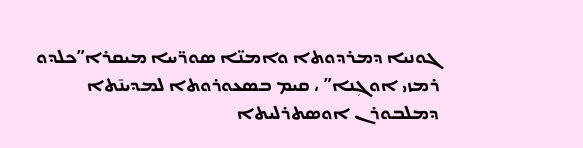ܓܘܢܝܐ ܕܡܪܕܘܬܐ ܘܐܡܢ̈ܐ ܣܘܪ̈ܝܝܐ ܡܝܩܪܐ”ܟܠܕܘ ܪܡܙܝ ܐܘܓܼܢܐ” ، ܩܝܡ ܒܣܥܘܪܘܬܐ ܠܡܕܝܢ̄ܬܐ ܕܡܠܒܘܪܢ ܐܘܣܬܪܠܝܬܐ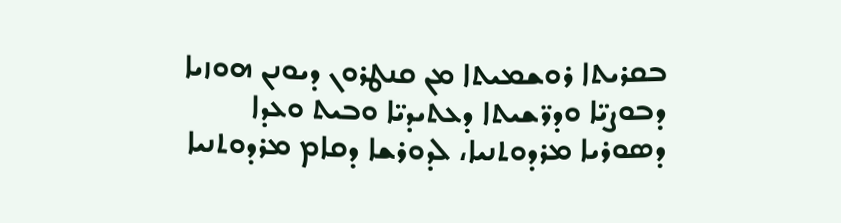ܒܩܪܝܬܐ ܪܘܫܡܝܬܐ ܡܢ ܩܢܛܪܘܢ ܕܝܘܢܢ ܗܘܙܝܐ ܕܒܘܨܝ̈ܐ ܘܕܪ̈ܫܝܬܐ ܕܥܬܝܕܝ̈ܐ ܘܒܝܬ ܘܥܕܐ ܕܣܘܪܝܐ ܡܪܕܘܬܢܝܐ، ܠܕܘܪܫܐ ܕܩܐܡ ܡܪܕܘܬܢܝܐ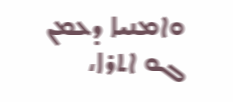ܘܐܡܢܝܐ ܕܥܡܢ ܓܘ ܐܬܪܐ،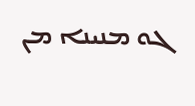ܓܘ ܡܢܝܢܐ ܡܢ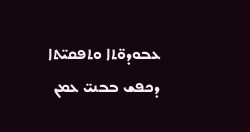ܥܒܘܕܘ̈ܬܐ ܘܬܦܩܝ̈ܬܐ ܕܟܦܫ ܒܒܢܝ̈ ܥܡܢ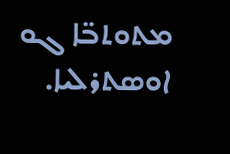ܡܬܘܬܒ̈ܐ ܓܘ ܐܘܣܬܪܠܝܐ.